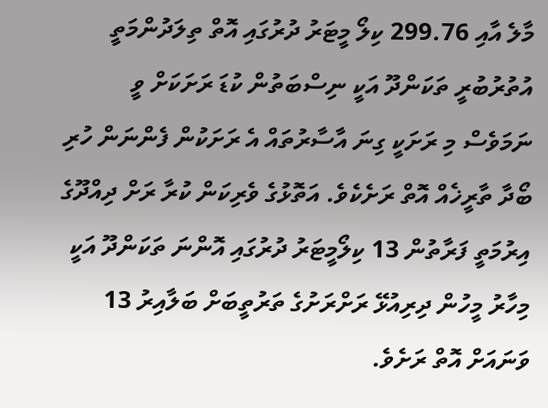މާލެ އާއި 299.76 ކިލޯ މީޓަރު ދުރުގައި އޮތް ތިލަދުންމަތީ އުތުރުބުރީ ތަކަންދޫ އަކީ ނިސްބަތުން ކުޑަ ރަށަކަށް ވީ ނަމަވެސް މި ރަށަކީ ގިނަ އާސާރުތައް އެ ރަށަކުން ފެންނަން ހުރި ބޯދާ ތާރީޚެއް އޮތް ރަށެކެވެ. އަތޮޅުގެ ވެރިކަން ކުރާ ރަށް ދިއްދޫގެ އިރުމަތީ ފަރާތުން 13 ކިލޯމީޓަރު ދުރުގައި އޮންނަ ތަކަންދޫ އަކީ މިހާރު މީހުން ދިރިއުޅޭ ރަށްރަށުގެ ތަރުތީބަށް ބަލާއިރު 13 ވަނައަށް އޮތް ރަށެވެ.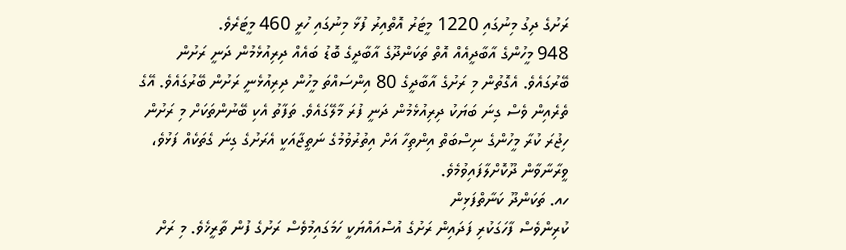ރަށުގެ ދިގު މިނުގައި 1220 މީޓަރު އޮތްއިރު ފުޅާ މިނުގައި ހުރީ 460 މީޓަރެވެ.
948 މީހުންގެ އާބާދީއެއް އޮތް ތަކަންދޫގެ އާބާދީގެ ބޮޑު ބައެއް ދިރިއުޅެމުން ދަނީ ރަށުން ބޭރުގައެވެ. އެގޮތުން މި ރަށުގެ އާބާދީގެ 80 އިންސައްތަ މީހުން ދިރިއުޅެނީ ރަށުން ބޭރުގައެވެ. އޭގެ ތެރެއިން ވެސް ގިނަ ބަޔަކު ދިރިއުޅެމުން ދަނީ ފުރަ މާލޭގައެވެ. ތަފާތު އެކި ބޭނުންތަކަށް މި ރަށުން ހިޖުރަ ކުރާ މީހުންގެ ނިސްބަތް އިންތިހާ އަށް އިތުރުވުމުގެ ނަތީޖާއަކީ އެރަށުގެ ގިނަ ގެތަކެއް ފަޅުވެ، ވީރާނާވާން ދޫކޮށްލާފައިވުމެވެ.
ހއ. ތަކަންދޫ ކަނާތްފަޅިން
ކުރިންވެސް ފާހަގަކުރި ފަދައިން ރަށުގެ އުސްއައްޔަކީ ހަމަގައިމުވެސް ރަށުގެ ފުން ތާރީޚެވެ. މި ރަށް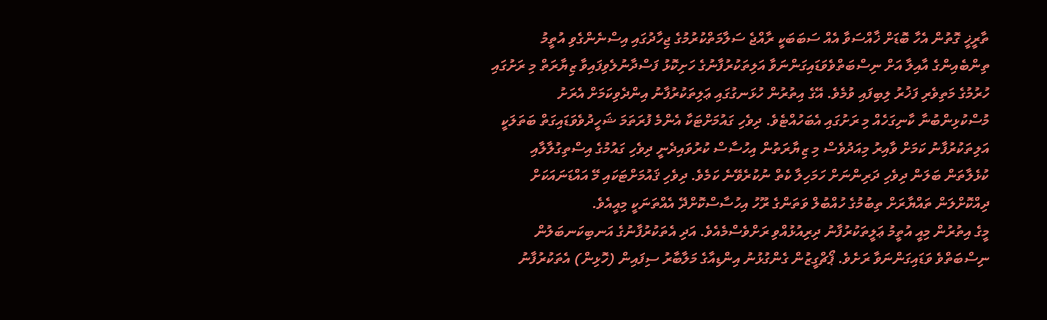ތާރީޚީ ގޮތުން އެހާ ބޮޑަށް ޚާއްސަވާ އެއް ސަބަބަކީ ރާއްޖެ ސަލާމަތްކުރުމުގެ ޖިހާދުގައި އިސްނެންގެވި އުތީމު ތިންބެއިންގެ އާއިލާ އަށް ނިސްބަތްވެވަޑައިގަންނަވާ އަލިތަކުރުފާނުގެ ހަށިކޮޅު ފަސްދާނުލެވިފައިވާ ޒިޔާރަތް މި ރަށުގައި ހުރުމުގެ މަތިވެރި ފަޚުރު ލިބިފައި ވުމެވެ. އޭގެ އިތުރުން ހުޅަނގުގައި ޢަލިތަކުރުފާނު އިންދެވިކަމަށް އެރަށު މުސްކުޅިންބުނާ ކާނިގަހެއް މި ރަށުގައި އެބަހުއްޓެވެ. ދިވެހި ގައުމަށްޓަކާ އެންމެ ފުރަތަމަ ޝަހީދުވެވަޑައިގަތް ބަތަލަކީ އަލިތަކުރުފާނު ކަމަށް ވާއިރު މިއަދުވެސް މި ޒިޔާރަތުން އިހުސާސް ކުރުވައިދެނީ ދިވެހި ގައުމުގެ އިސްތިގުލާލާއި ކުޅެލާތަން ބަލަން ދިވެހި ދަރިންނަށް ހަމަހިލާ ކެތް ނުކުރެވޭނެ ކަމެވެ. ދިވެހި ޤައުމަށްޓަކައި މޭ އައްޑަނައަކަށް ދިއްކޮށްލަން ތައްޔާރަށް ތިބުމުގެ ހުއްބުލް ވަތަންގެ ރޫހު އިހުސާސްކޮށްދޭ އެއްތަނަކީ މިއީއެވެ.
މީގެ އިތުރުން މިއީ އުތީމު ޢަލީތަކުރުފާނު ދިރިއުޅުއްވި ރަށްވެސްމެއެވެ. އަދި އެތަކުރުފާނުގެ އަނބިކަނބަލުން ނިސްބަތްވެ ވަޑައިގަންނަވާ ރަށެވެ. ޕޯޗްގީޒުން ގެންގުޅުނު އިންޑިއާގެ މަލާބާރު ސިފައިން (ހޮޅިން) އެތަކުރުފާނު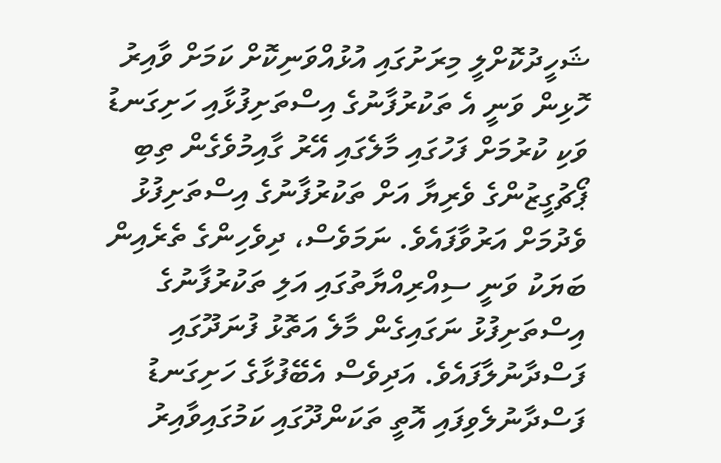ޝަހީދުކޮށްލީ މިރަށުގައި އުޅުއްވަނިކޮށް ކަމަށް ވާއިރު ހޮޅިން ވަނީ އެ ތަކުރުފާނުގެ އިސްތަށިފުޅާއި ހަށިގަނޑު ވަކި ކުރުމަށް ފަހުގައި މާލެގައި އޭރު ގާއިމުވެގެން ތިބި ޕޯޗުގީޒުންގެ ވެރިޔާ އަށް ތަކުރުފާނުގެ އިސްތަށިފުޅު ވެދުމަށް އަރުވާފައެވެ. ނަމަވެސް، ދިވެހިންގެ ތެރެއިން ބަޔަކު ވަނީ ސިއްރިއްޔާތުގައި އަލި ތަކުރުފާނުގެ އިސްތަށިފުޅު ނަގައިގެން މާލެ އަތޮޅު ފުނަދޫގައި ފަސްދާނުލާފައެވެ. އަދިވެސް އެބޭފުޅާގެ ހަށިގަނޑު ފަސްދާނުލެވިފައި އޮތީ ތަކަންދޫގައި ކަމުގައިވާއިރު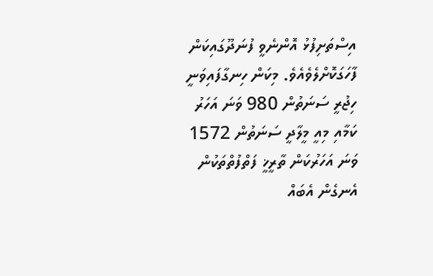އިސްތަށިފުޅު އޮންނެވީ ފުނަދޫގައިކަން ފާހަގަކޮށްލެވެއެވެ. މިކަން ހިނގާފައިވަނީ ހިޖުރީ ސަނަތުން 980 ވަނަ އަހަރު ކަމާއި މިއީ މީލާދީ ސަނަތުން 1572 ވަނަ އަހަރުކަން ތާރީޚީ ފަތްފުތްތަކުން އެނގެން އެބައް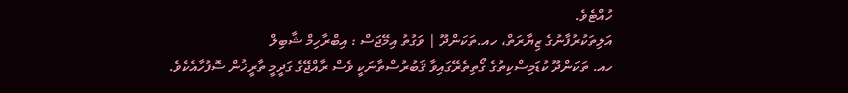ހުއްޓެވެ.
އަލިތަކުރުފާނުގެ ޒިޔާރަތް، ހއ.ތަކަންދޫ | ވަގުތު އިމޭޖަސް : އިބްރާހިމް ޝާބިލް
ހއ. ތަކަންދޫ ކުޑަމިސްކިތުގެ ގޯތިތެރޭގައިވާ ޤަބުރުސްތާނަކީ ވެސް ރާއްޖޭގެ ގަދީމީ ތާރީޚުން ސޮފުހާއެކެވެ.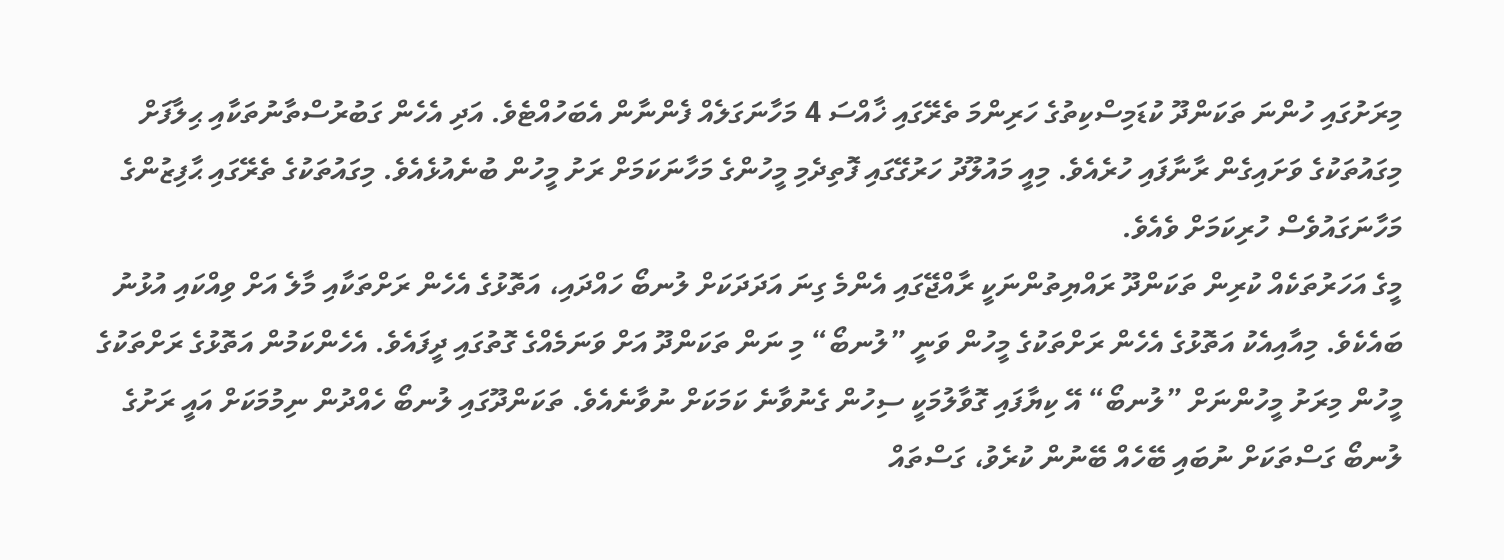މިރަށުގައި ހުންނަ ތަކަންދޫ ކުޑަމިސްކިތުގެ ހަރިންމަ ތެރޭގައި ޚާއްސަ 4 މަހާނަގަލެއް ފެންނާން އެބަހުއްޓެވެ. އަދި އެހެން ގަބުރުސްތާނުތަކާއި ޙިލާފަށް މިގައުތަކުގެ ވަށައިގެން ރާނާފައި ހުރެއެވެ. މިއީ މައުލޫދު ހަރުގޭގައި ފޮތިދެމި މީހުންގެ މަހާނަކަމަށް ރަށު މީހުން ބުނެއުޅެއެވެ. މިގައުތަކުގެ ތެރޭގައި ޙާފިޒުންގެ މަހާނަގައުވެސް ހުރިކަމަށް ވެއެވެ.
މީގެ އަހަރުތަކެއް ކުރިން ތަކަންދޫ ރައްޔިތުންނަކީ ރާއްޖޭގައި އެންމެ ގިނަ އަދަދަކަށް ލުނބޯ ހައްދައި، އަތޮޅުގެ އެހެން ރަށްތަކާއި މާލެ އަށް ވިއްކައި އުޅުނު ބައެކެވެ. މިއާއިއެކު އަތޮޅުގެ އެހެން ރަށްތަކުގެ މީހުން ވަނީ ”ލުނބޯ“ މި ނަން ތަކަންދޫ އަށް ވަނަމެއްގެ ގޮތުގައި ދީފައެވެ. އެހެންކަމުން އަތޮޅުގެ ރަށްތަކުގެ މީހުން މިރަށު މީހުންނަށް ”ލުނބޯ“ އޭ ކިޔާފައި ގޮވާލުމަކީ ސިހުން ގެނުވާނެ ކަމަކަށް ނުވާނެއެވެ. ތަކަންދޫގައި ލުނބޯ ހެއްދުން ނިމުމަކަށް އައީ ރަށުގެ ލުނބޯ ގަސްތަކަށް ނުބައި ބޭހެއް ބޭނުން ކުރެވު، ގަސްތައް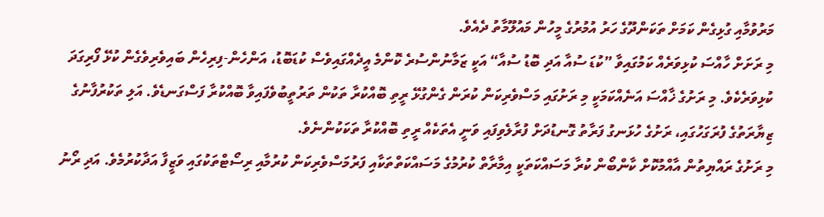މަރުވުމާއި ގުޅިގެން ކަމަށް ތަކަންދޫގެ ހަރު އުމުރުގެ މީހުން މައުލޫމާތު ދެއެވެ.
މި ރަށަށް ހާއްސަ ކުޅިވަރެއް ކަމުގައިވާ ”ކުޑަ ސުއާ އަދި ބޮޑު ސުއާ“ އަކީ ޒަމާނުންސުރެ ކޮންމެ އީދެއްގައިވެސް ކުޑަބޮޑު، އަންހެން-ފިރިހެން ބައިވެރިވެގެން ކުޅޭ ފޯރިގަދަ ކުޅިވަރެކެވެ. މި ރަށުގެ ޚާއްސަ އަނެއްކަމަކީ މި ރަށުގައި މަސްވެރިކަން ކުރަން ގެންގުޅޭ ރީތި ބޮއްކުރާ ތަކުން ތަރުތީބުވެފައިވާ ބޮއްކުރާ ފަސްގަނޑެވެ. އަލި ތަކުރުފާނުގެ ޒިޔާރަތުގެ ފުރަގަހުގައި، ރަށުގެ ހުޅަނގު ފަރާތު ގޮނޑުދަށް ފުރާލެވިފައި ވަނީ އެތަކެއް ރީތި ބޮއްކުރާ ތަކަކުންނެވެ.
މި ރަށުގެ ރައްޔިތުން އާއްމުކޮށް ކާންބޯން ކުރާ މަސައްކަތަކީ އިމާރާތް ކުރުމުގެ މަސައްކަތްތަކާއި ފަރުމަސްވެރިކަން ކުރުމާއި ރިސޯޓްތަކުގައި ވަޒީފާ އަދާކުރުމެވެ. އަދި ރޯނު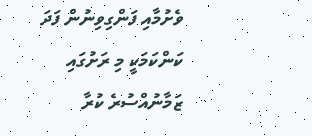ވެށުމާއި ފަންގިވިނުން ފަދަ ކަންކަމަކީ މި ރަށުގައި ޒަމާނުއްސުރެ ކުރާ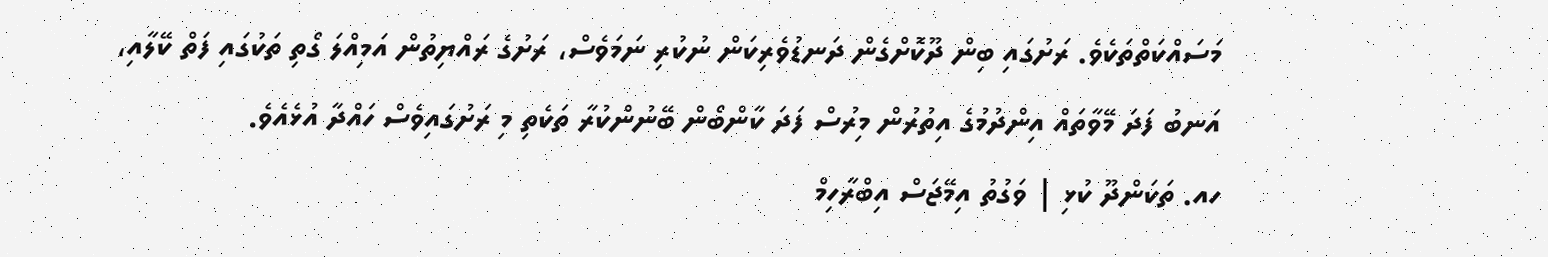މަސައްކަތްތަކެވެ. ރަށުގައި ބިން ދޫކޮށްގެން ދަނޑުވެރިކަން ނުކުރި ނަމަވެސް، ރަށުގެ ރައްޔިތުން އަމިއްލަ ގޯތި ތަކުގައި ފަތް ކޭލާއި، އަނބު ފަދަ މޭވާތައް އިންދުމުގެ އިތުރުން މިރުސް ފަދަ ކާންބޯން ބޭނުންކުރާ ތަކެތި މި ރަށުގައިވެސް ހައްދާ އުޅެއެވެ.
ހއ. ތަކަންދޫ ކުޅި | ވަގުތު އިމޭޖަސް އިބްރާހިމް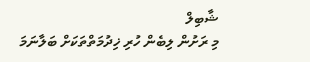ޝާބިލް
މި ރަށުން ލިބެން ހުރި ޚިދުމަތްތަކަށް ބަލާނަމަ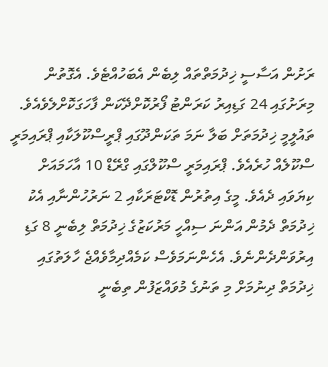ރަށުން އަސާސީ ޚިދުމަތްތައް ލިބެން އެބަހުއްޓެވެ. އެގޮތުން މިރަށުގައި 24 ގަޑިއިރު ކަރަންޓު ފޯރުކޮށްދޭކަން ފާހަގަކޮށްލެވެއެވެ. ތައުލީމީ ޚިދުމަތަށް ބަލާ ނަމަ ތަކަންދޫގައި ޕްރީސްކޫލަކާއި ޕްރައިމަރީ ސްކޫލެއް ހުރެއެވެ. ޕްރައިމަރީ ސްކޫލްގައި ގްރޭޑް 10 އާހަމައަށް ކިޔަވައި ދެއެވެ. މީގެ އިތުރުން ޑޮކްޓަރަކާއި 2 ނަރުހުންނާއި އެކު ޚިދުމަތް ދެމުން އަންނަ ސިއްހީ މަރުކަޒުގެ ޚިދުމަތް ލިބެނީ 8 ގަޑި އިރުވަންދެންނެވެ. އެހެންނަމަވެސް ކަމެއްދިމާވެއްޖެ ހާލަތުގައި ޚިދުމަތް ދިނުމަށް މި ތަނުގެ މުވައްޒަފުން ތިބެނީ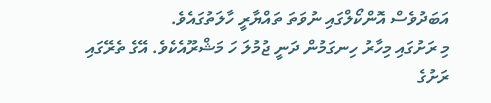އަބަދުވެސް އޮންކޯލްގައި ނުވަތަ ތައްޔާރީ ހާލަތުގައެވެ.
މި ރަށުގައި މިހާރު ހިނގަމުން ދަނީ ޖުމުލަ ހަ މަޝްރޫއެކެވެ. އޭގެ ތެރޭގައި ރަށުގެ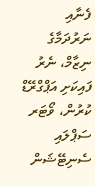ފެނާއި ނަރުދަމާގެ ނިޒާމް، ނެރު ފައިކަށި އަޕްގްރޭޑް ކުރުން، ވޯޓަރ ސަޕްލައި ސެނިޓޭޝަން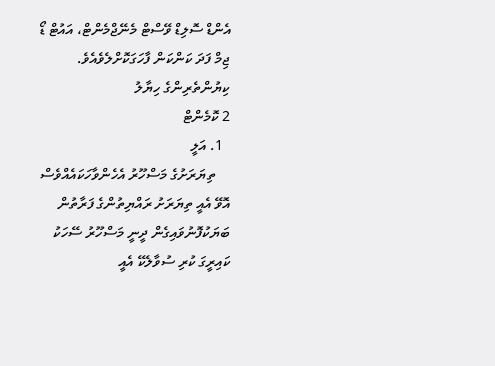އެންޑް ސޮލިޑް ވޭސްޓް މެނޭޖްމެންޓް، އައުޓް ޑޯ ޖިމް ފަދަ ކަންކަން ފާހަގަކޮށްލެވެއެވެ.
ކިޔުންތެރިންގެ ހިޔާލު
2 ކޮމެންޓް
  1. އަލީ
    ތިޔަރަށުގެ މަސްހޫރު އެހެންވާހަކައެއްވެސް އޮވޭ އެއީ ތިޔަރަށު ރައްޔިތުންގެ ފަރާތުން ބަޔަކުފޮނުވައިގެން ދީނީ މަސްހޫރު ސޭހަކު ކައިރީގަ ކުރި ސުވާލެކޭ އެއީ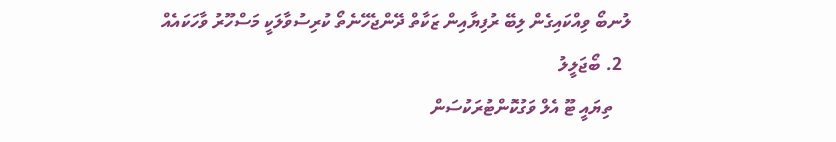ލުނބޯ ވިއްކައިގެން ލިބޭ ރުފިޔާއިން ޒަކާތް ދޭންޖެހޭނެތޯ ކުރިސުވާލަކީ މަސްހޫރު ވާހަކައެއް
  2. ބޯޖަލީލު
    ތިޔައީ ޓޫ އެލް ވަގުކޮންޓުރަކުސަން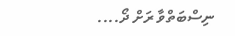ނިސްބަތްވާ ރަށް ދޯ....